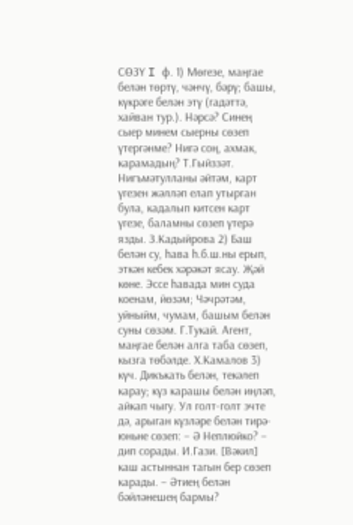СӨЗҮ I ф. 1) Мөгезе, маңгае белән төртү, чәнчү, бәрү; башы, күкрәге белән этү (гадәттә, хайван тур.). Нәрсә? Синең сыер минем сыерны сөзеп үтергәнме? Нигә соң, ахмак, карамадың? Т.Гыйззәт. Нигъмәтулланы әйтәм, карт үгезен жәлләп елап утырган була, кадалып китсен карт үгезе, баламны сөзеп үтерә язды. З.Кадыйрова 2) Баш белән су, һава һ.б.ш.ны ерып, эткән кебек хәрәкәт ясау. Җәй көне. Эссе һавада мин суда коенам, йөзәм; Чәчрәтәм, уйныйм, чумам, башым белән суны сөзәм. Г.Тукай. Агент, маңгае белән алга таба сөзеп, кызга төбәлде. Х.Камалов 3) күч. Дикъкать белән, текәлеп карау; күз карашы белән иңләп, айкап чыгу. Ул голт-голт эчте дә, арыган күзләре белән тирә-юньне сөзеп: – Ә Неплюйко? – дип сорады. И.Гази. [Вәкил] каш астыннан тагын бер сөзеп карады. – Әтиең белән бәйләнешең бармы?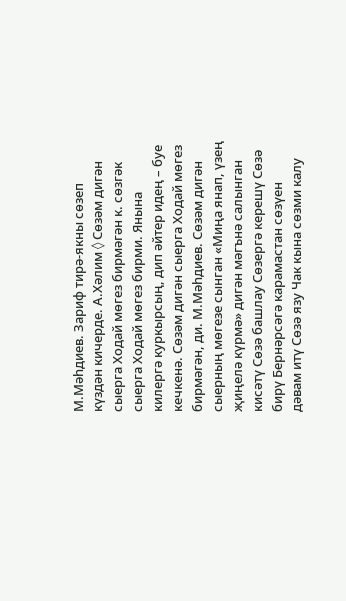М.Мәһдиев. Зариф тирә-якны сөзеп күздән кичерде. А.Хәлим ◊ Сөзәм дигән сыерга Ходай мөгез бирмәгән к. сөзгәк сыерга Ходай мөгез бирми. Янына килергә куркырсың, дип әйтер идең – буе кечкенә. Сөзәм дигән сыерга Ходай мөгез бирмәгән, ди. М.Мәһдиев. Сөзәм дигән сыерның мөгезе сынган «Миңа янап, үзең җиңелә күрмә» дигән мәгънә салынган кисәтү Сөзә башлау Сөзергә керешү Сөзә бирү Бернәрсәгә карамастан сөзүен дәвам итү Сөзә язу Чак кына сөзми калу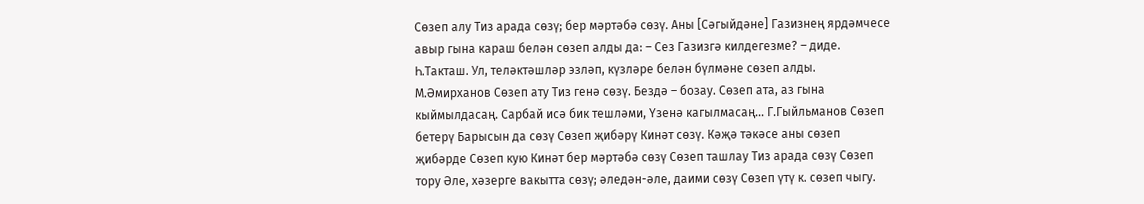Сөзеп алу Тиз арада сөзү; бер мәртәбә сөзү. Аны [Сәгыйдәне] Газизнең ярдәмчесе авыр гына караш белән сөзеп алды да: – Сез Газизгә килдегезме? – диде. Һ.Такташ. Ул, теләктәшләр эзләп, күзләре белән бүлмәне сөзеп алды. М.Әмирханов Сөзеп ату Тиз генә сөзү. Бездә – бозау. Сөзеп ата, аз гына кыймылдасаң. Сарбай исә бик тешләми, Үзенә кагылмасаң... Г.Гыйльманов Сөзеп бетерү Барысын да сөзү Сөзеп җибәрү Кинәт сөзү. Кәҗә тәкәсе аны сөзеп җибәрде Сөзеп кую Кинәт бер мәртәбә сөзү Сөзеп ташлау Тиз арада сөзү Сөзеп тору Әле, хәзерге вакытта сөзү; әледән-әле, даими сөзү Сөзеп үтү к. сөзеп чыгу.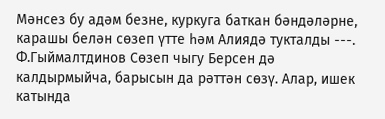Мәнсез бу адәм безне, куркуга баткан бәндәләрне, карашы белән сөзеп үтте һәм Алиядә тукталды ---. Ф.Гыймалтдинов Сөзеп чыгу Берсен дә калдырмыйча, барысын да рәттән сөзү. Алар, ишек катында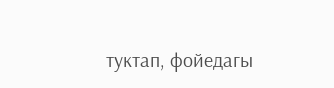туктап, фойедагы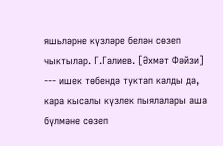яшьләрне күзләре белән сөзеп чыктылар. Г.Галиев. [Әхмәт Фәйзи] --- ишек төбендә туктап калды да, кара кысалы күзлек пыялалары аша бүлмәне сөзеп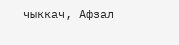чыккач, Афзал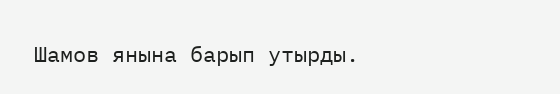Шамов янына барып утырды.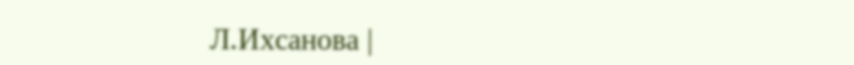Л.Ихсанова |